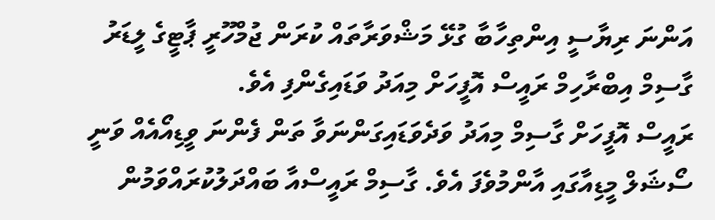އަންނަ ރިޔާސީ އިންތިހާބާ ގުޅޭ މަޝްވަރާތައް ކުރަން ޖުމްހޫރީ ޕާޓީގެ ލީޑަރު ގާސިމް އިބްރާހިމް ރައީސް އޮފީހަށް މިއަދު ވަޑައިގެންފި އެވެ.
ރައީސް އޮފީހަށް ގާސިމް މިއަދު ވަދެވަޑައިގަންނަވާ ތަން ފެންނަ ވީޑިއޯއެއް ވަނީ ސޯޝަލް މީޑިއާގައި އާންމުވެފަ އެވެ. ގާސިމް ރައީސްއާ ބައްދަލުކުރައްވަމުން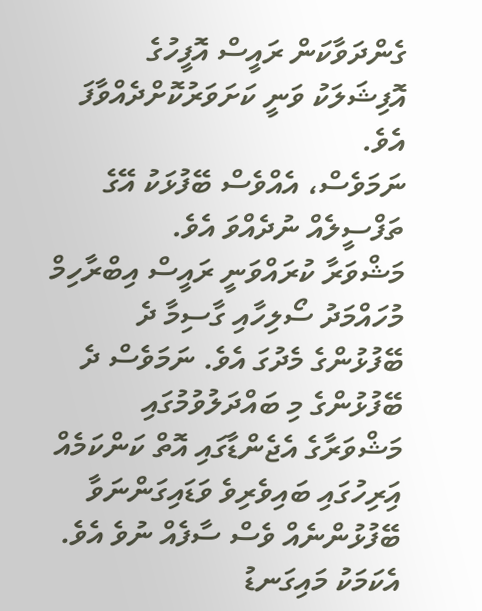ގެންދަވާކަން ރައީސް އޮފީހުގެ އޮފިޝަލަކު ވަނީ ކަށަވަރުކޮށްދެއްވާފަ އެވެ.
ނަމަވެސް، އެއްވެސް ބޭފުޅަކު އޭގެ ތަފްސީލެއް ނުދެއްވަ އެވެ.
މަޝްވަރާ ކުރައްވަނީ ރައީސް އިބްރާހިމް މުހައްމަދު ސޯލިހާއި ގާސިމާ ދެ ބޭފުޅުންގެ މެދުގަ އެވެ. ނަމަވެސް ދެ ބޭފުޅުންގެ މި ބައްދަލުވުމުގައި މަޝްވަރާގެ އެޖެންޑާގައި އޮތް ކަންކަމެއް އަިރިހުގައި ބައިވެރިވެ ވަޑައިގަންނަވާ ބޭފުޅުންނެއް ވެސް ސާފެއް ނުވެ އެވެ.
އެކަމަކު މައިގަނޑު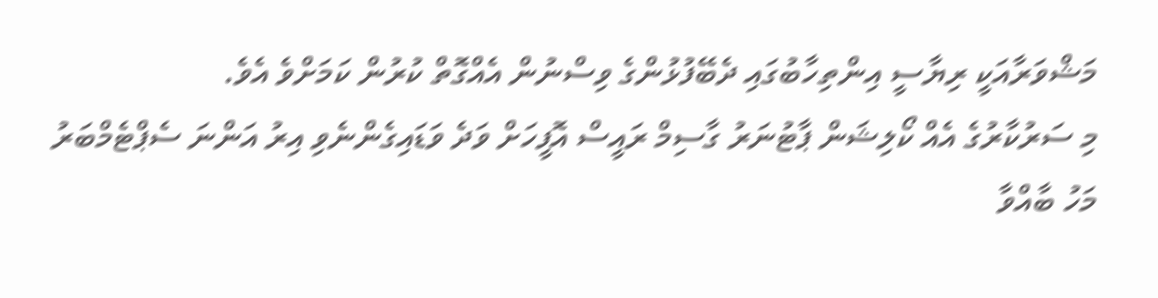މަޝްވަރާއަކީ ރިޔާސީ އިންތިހާބުގައި ދެބޭފުޅުންގެ ވިސްނުން އެއްގޮތް ކުރުން ކަމަށްވެ އެވެ.
މި ސަރުކާރުގެ އެއް ކޯލިޝަން ޕާޓުނަރު ގާސިމް ރައީސް އޮފީހަށް ވަދެ ވަޑައިގެންނެވި އިރު އަންނަ ސެޕްޓެމްބަރު މަހު ބާއްވާ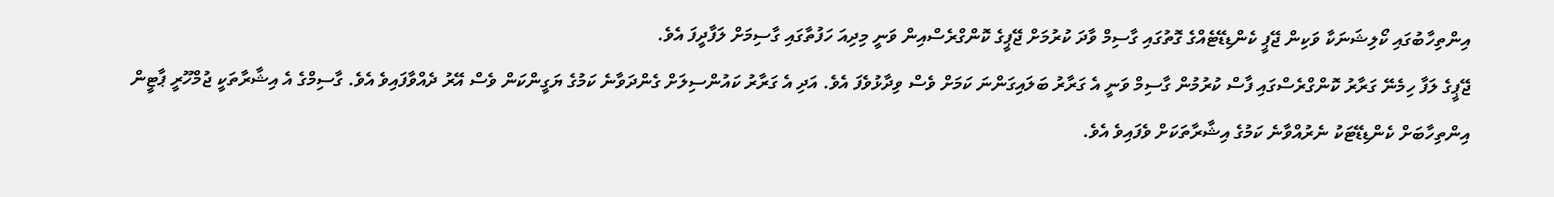އިންތިހާބުގައި ކޯލިޝަނަކާ ވަކިން ޖޭޕީ ކެންޑިޑޭޓެއްގެ ގޮތުގައި ގާސިމް ވާދަ ކުރުމަށް ޖޭޕީގެ ކޮންގްރެސްއިން ވަނީ މިދިއަ ހަފުތާގައި ގާސިމަށް ލަފާދީފަ އެވެ.
ޖޭޕީގެ ލަފާ ހިމެނޭ ގަރާރު ކޮންގްރެސްގައި ފާސް ކުރުމުން ގާސިމް ވަނީ އެ ގަރާރު ބަލައިގަންނަ ކަމަށް ވެސް ވިދާޅުވެފަ އެވެ. އަދި އެ ގަރާރު ކައުންސިލަށް ގެންދަވާނެ ކަމުގެ ޔަގީންކަން ވެސް އޭރު ދެއްވާފައިވެ އެވެ. ގާސިމްގެ އެ އިޝާރާތަކީ ޖުމްހޫރީ ޕާޓީން އިންތިހާބަށް ކެންޑިޑޭޓަކު ނެރުއްވާނެ ކަމުގެ އިޝާރާތަކަށް ވެފައިވެ އެވެ.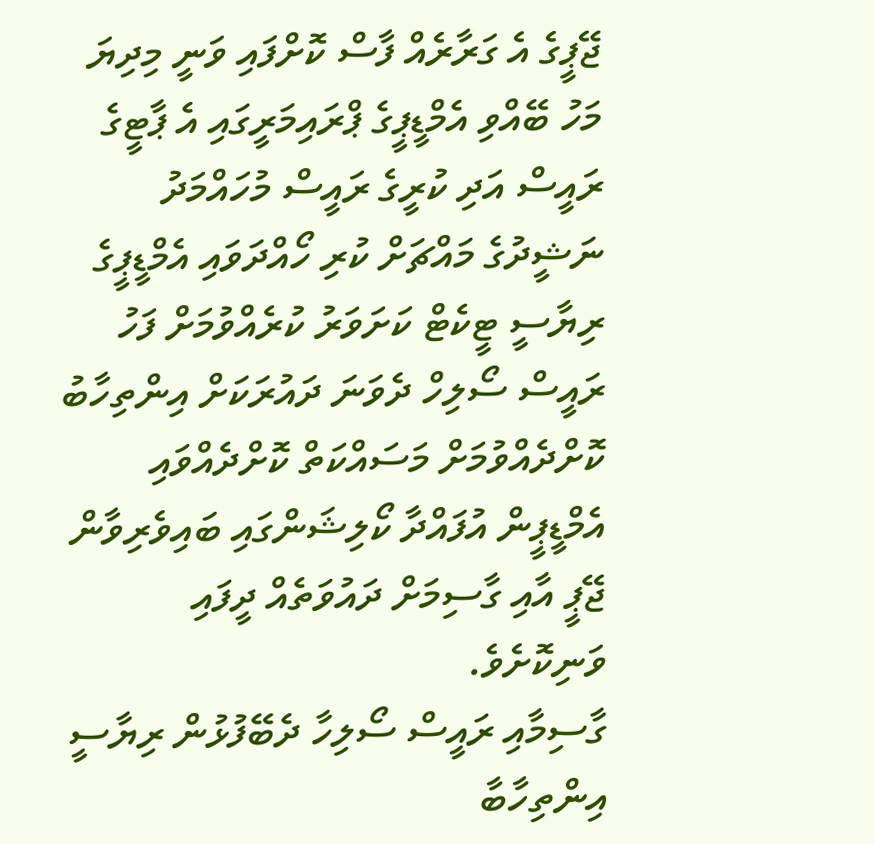ޖޭޕީގެ އެ ގަރާރެއް ފާސް ކޮށްފައި ވަނީ މިދިޔަ މަހު ބޭއްވި އެމްޑީޕީގެ ޕްރައިމަރީގައި އެ ޕާޓީގެ ރައީސް އަދި ކުރީގެ ރައީސް މުހައްމަދު ނަޝީދުގެ މައްޗަށް ކުރި ހޯއްދަވައި އެމްޑީޕީގެ ރިޔާސީ ޓީކެޓް ކަށަވަރު ކުރެއްވުމަށް ފަހު ރައީސް ސޯލިހް ދެވަނަ ދައުރަކަށް އިންތިހާބު ކޮށްދެއްވުމަށް މަސައްކަތް ކޮށްދެއްވައި އެމްޑީޕީން އުފައްދާ ކޯލިޝަންގައި ބައިވެރިވާން ޖޭޕީ އާއި ގާސިމަށް ދައުވަތެއް ދީފައި ވަނިކޮށެވެ.
ގާސިމާއި ރައީސް ސޯލިހާ ދެބޭފުޅުން ރިޔާސީ އިންތިހާބާ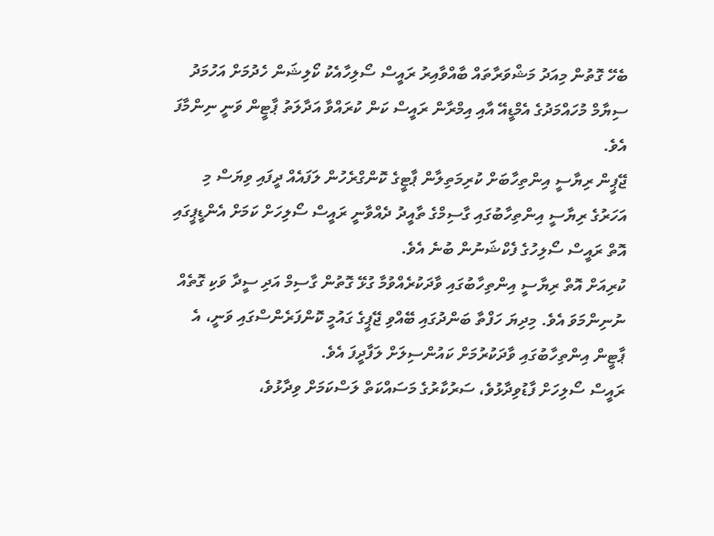ބެހޭ ގޮތުން މިއަދު މަޝްވަރާތައް ބާއްވާއިރު ރައީސް ސޯލިހާއެކު ކޯލިޝަން ހެދުމަށް އަހުމަދު ސިޔާމް މުހައްމަދުގެ އެމްޑީއޭ އާއި އިމްރާން ރައީސް ކަން ކުރައްވާ އަދާލަތު ޕާޓީން ވަނީ ނިންމާފަ އެވެ.
ޖޭޕީން ރިޔާސީ އިންތިހާބަށް ކުރިމަތިލާން ޕާޓީގެ ކޮންގްރެހުން ލަފައެއް ދީފައި ވިޔަސް މި އަހަރުގެ ރިޔާސީ އިންތިހާބުގައި ގާސިމްގެ ތާއީދު ދެއްވާނީ ރައީސް ސޯލިހަށް ކަމަށް އެންޑީޕީގައި އޮތް ރައީސް ސޯލިހުގެ ފެކްޝަނުން ބުނެ އެވެ.
ކުރިއަށް އޮތް ރިޔާސީ އިންތިހާބުގައި ވާދަކުރެއްވުމާ ގުޅޭ ގޮތުން ގާސިމް އަދި ސީދާ ވަކި ގޮތެއް ނުނިންމަވަ އެވެ. މިދިޔަ ހަފްތާ ބަންދުގައި ބޭއްވި ޖޭޕީގެ ގައުމީ ކޮންފަރެންސްގައި ވަނީ، އެ ޕާޓީން އިންތިހާބުގައި ވާދަކުރުމަށް ކައުންސިލަށް ލަފާދީފަ އެވެ.
ރައީސް ސޯލިހަށް ފާޑުވިދާޅުވެ، ސަރުކާރުގެ މަސައްކަތް ލަސްކަމަށް ވިދާޅުވެ،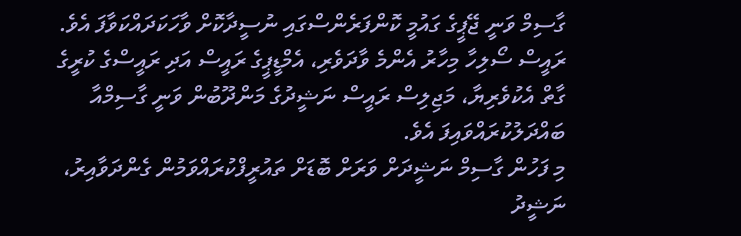ގާސިމް ވަނީ ޖޭޕީގެ ގައުމީ ކޮންފަރެންސްގައި ނުސީދާކޮށް ވާހަކަދައްކަވާފަ އެވެ. ރައީސް ސޯލިހާ މިހާރު އެންމެ ވާދަވެރި، އެމްޑީޕީގެ ރައީސް އަދި ރައީސްގެ ކުރީގެ ގާތް އެކުވެރިޔާ، މަޖިލިސް ރައީސް ނަޝީދުގެ މަންދޫބުން ވަނީ ގާސިމްއާ ބައްދަލުކުރައްވައިފަ އެވެ.
މި ފަހުން ގާސިމް ނަޝީދަށް ވަރަށް ބޮޑަށް ތައުރީފްކުރައްވަމުން ގެންދަވާއިރު، ނަޝީދު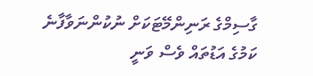ގާސިމްގެ ރަނިންމޭޓަކަށް ނުކުންނަވާފާނެ ކަމުގެ އަޑުތައް ވެސް ވަނީ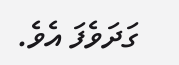ގަދަވެފަ އެވެ.